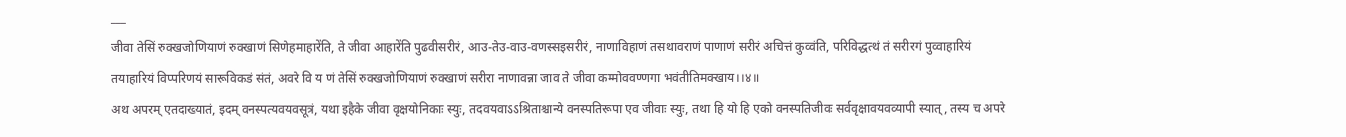___
जीवा तेसिं रुक्खजोणियाणं रुक्खाणं सिणेहमाहारेंति, ते जीवा आहारेंति पुढवीसरीरं, आउ-तेउ-वाउ-वणस्सइसरीरं, नाणाविहाणं तसथावराणं पाणाणं सरीरं अचित्तं कुव्वंति, परिविद्धत्थं तं सरीरगं पुव्वाहारियं तयाहारियं विप्परिणयं सारूविकडं संतं, अवरे वि य णं तेसिं रुक्खजोणियाणं रुक्खाणं सरीरा नाणावन्ना जाव ते जीवा कम्मोववण्णगा भवंतीतिमक्खाय।।४॥
अथ अपरम् एतदाख्यातं, इदम् वनस्पत्यवयवसूत्रं, यथा इहैके जीवा वृक्षयोनिकाः स्युः, तदवयवाऽऽश्रिताश्चान्ये वनस्पतिरूपा एव जीवाः स्युः, तथा हि यो हि एको वनस्पतिजीवः सर्ववृक्षावयवव्यापी स्यात्, तस्य च अपरे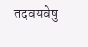तदवयवेषु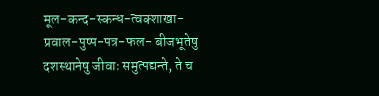मूल-कन्द-स्कन्ध-त्वक्शाखा- प्रवाल-पुष्प-पत्र-फल- बीजभूतेषु दशस्थानेषु जीवाः समुत्पद्यन्ते, ते च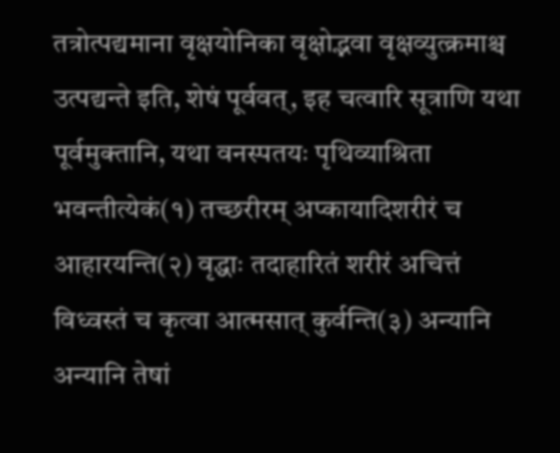तत्रोत्पद्यमाना वृक्षयोनिका वृक्षोद्भवा वृक्षव्युत्क्रमाश्च उत्पद्यन्ते इति, शेषं पूर्ववत्, इह चत्वारि सूत्राणि यथा पूर्वमुक्तानि, यथा वनस्पतयः पृथिव्याश्रिता भवन्तीत्येकं(१) तच्छरीरम् अप्कायादिशरीरं च आहारयन्ति(२) वृद्धाः तदाहारितं शरीरं अचित्तं विध्वस्तं च कृत्वा आत्मसात् कुर्वन्ति(३) अन्यानि अन्यानि तेषां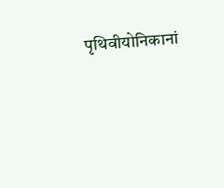पृथिवीयोनिकानां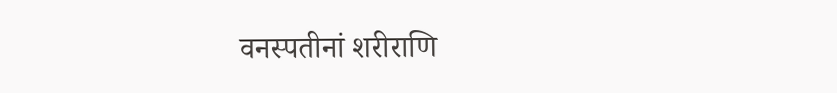वनस्पतीनां शरीराणि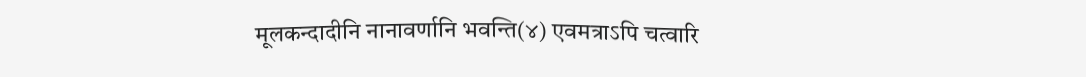मूलकन्दादीनि नानावर्णानि भवन्ति(४) एवमत्राऽपि चत्वारि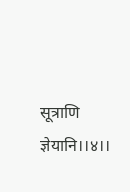सूत्राणि ज्ञेयानि।।४।।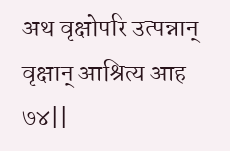अथ वृक्षोपरि उत्पन्नान् वृक्षान् आश्रित्य आह
७४||